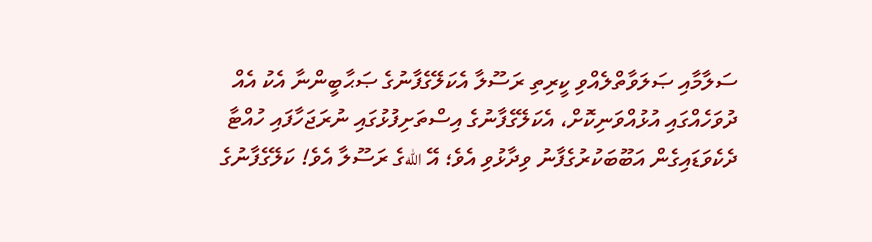ސަލާމާއި ޞަލަވާތްލެއްވި ކީރިތި ރަސޫލާ އެކަލޭގެފާނުގެ ޞަޙާބީންނާ އެކު އެއް ދުވަހެއްގައި އުޅުއްވަނިކޮށް، އެކަލޭގެފާނުގެ އިސްތަށިފުޅުގައި ނުރަޖަހާފައި ހުއްޓާ ދެކެވަޑައިގެން އަބޫބަކުރުގެފާނު ވިދާޅުވި އެވެ؛ އޭ اللهގެ ރަސޫލާ އެވެ! ކަލޭގެފާނުގެ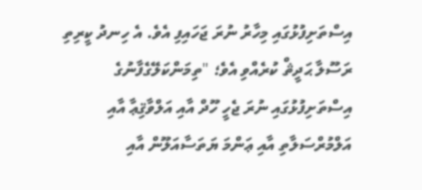އިސްތަށިފުޅުގައި މިހާރު ނުރަ ޖަހައިފި އެވެ. އެ ހިނދު ކީރިތި ރަސޫލާ ޙަދީޘް ކުރެއްވި އެވެ؛ "ތިމަންކަލޭގެފާނުގެ އިސްތަށިފުޅުގައި ނުރަ ޖެހީ ހޫދް އާއި އަލްވާޤިޢާ އާއި އަލްމުރްސަލާތި އާއި ޢަންމަ ޔަތަސާއަލޫން އާއި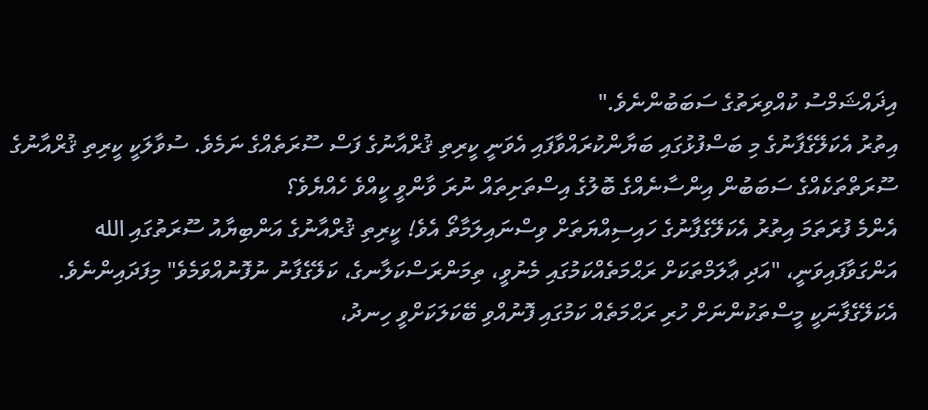އިޛައްޝަމްސު ކުއްވިރަތުގެ ސަބަބުންނެވެ."
އިތުރު އެކަލޭގެފާނުގެ މި ބަސްފުޅުގައި ބަޔާންކުރައްވާފައި އެވަނީ ކީރިތި ޤުރްއާނުގެ ފަސް ސޫރަތެއްގެ ނަމެވެ. ސުވާލަކީ ކީރިތި ޤުރްއާނުގެ ސޫރަތްތަކެއްގެ ސަބަބުން އިންސާނެއްގެ ބޮލުގެ އިސްތަށިތައް ނުރަ ވާންވީ ކީއްވެ ހެއްޔެވެ؟
އެންމެ ފުރަތަމަ އިތުރު އެކަލޭގެފާނުގެ ހައިސިއްޔަތަށް ވިސްނައިލަމާތޯ އެވެ! ކީރިތި ޤުރްއާނުގެ އަންބިޔާއު ސޫރަތުގައި الله އަންގަވާފައިވަނީ، "އަދި ޢާލަމްތަކަށް ރަޙްމަތެއްކަމުގައި މެނުވީ، ތިމަންރަސްކަލާނގެ، ކަލޭގެފާނު ނުފޮނުއްވަމެވެ" މިފަދައިންނެވެ.
އެކަލޭގެފާނަކީ މީސްތަކުންނަށް ހުރި ރަޙްމަތެއް ކަމުގައި ފޮނުއްވި ބޭކަލަކަށްވީ ހިނދު،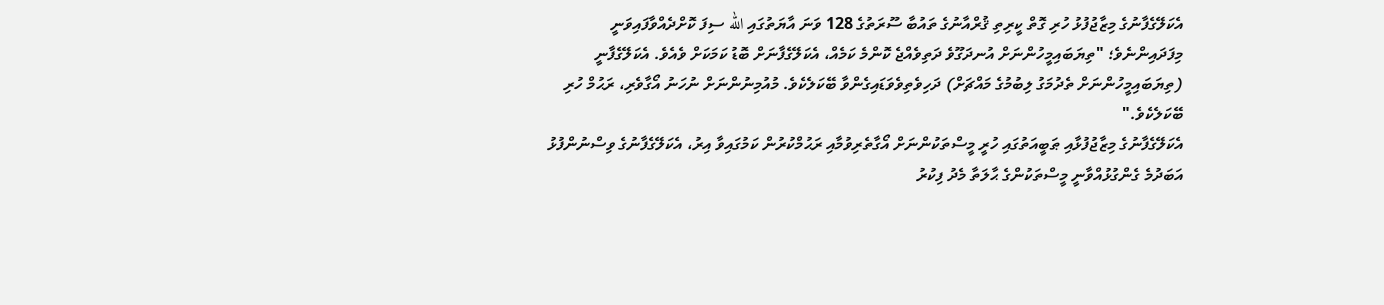އެކަލޭގެފާނުގެ މިޒާޖުފުޅު ހުރި ގޮތް ކީރިތި ޤުރްއާނުގެ ތައުބާ ސޫރަތުގެ 128 ވަނަ އާޔަތުގައި الله ސިފަ ކޮށްދެއްވާފައިވަނީ މިފަދައިންނެވެ؛ "ތިޔަބައިމީހުންނަށް އުނދަގޫވެ ދަތިވެއްޖެ ކޮންމެ ކަމެއް، އެކަލޭގެފާނަށް ބޮޑު ކަމަކަށް ވެއެވެ. އެކަލޭގެފާނީ (ތިޔަބައިމީހުންނަށް ތެދުމަގު ލިބުމުގެ މައްޗަށް) ދަހިވެތިވެވަޑައިގެންވާ ބޭކަލެކެވެ. މުއުމިނުންނަށް ނުހަނު އޯގާވެރި، ރަޙުމް ހުރި ބޭކަލެކެވެ."
އެކަލޭގެފާނުގެ މިޒާޖުފުޅާއި ޠަބީއަތުގައި ހުރީ މީސްތަކުންނަށް އޯގާތެރިވުމާއި ރަޙުމްކުރުން ކަމުގައިވާ އިރު، އެކަލޭގެފާނުގެ ވިސްނުންފުޅު އަބަދުމެ ގެންގުޅުއްވާނީ މީސްތަކުންގެ ޙާލަތާ މެދު ފިކުރު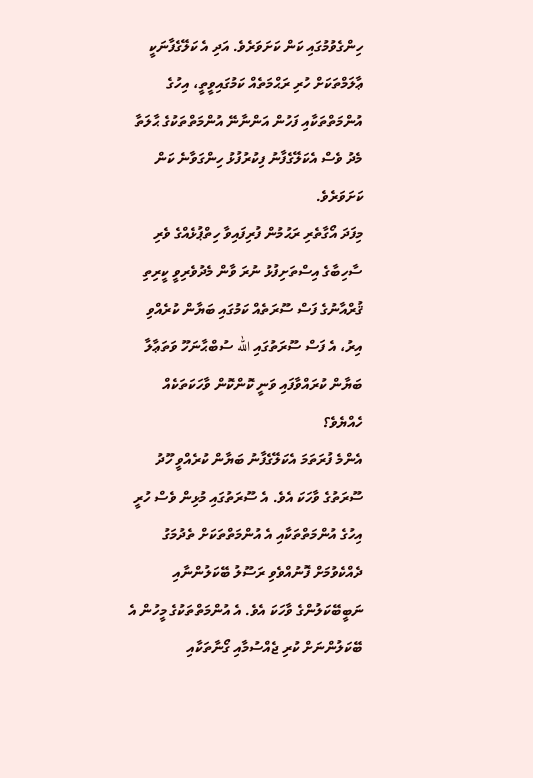ހިންގެވުމުގައި ކަން ކަށަވަރެވެ. އަދި އެ ކަލޭގެފާނަކީ ޢާލަމްތަކަށް ހުރި ރަޙްމަތެއް ކަމުގައިވީތީ، އިހުގެ އުންމަތްތަކާއި ފަހުން އަންނާނޭ އުންމަތްތަކުގެ ޙާލަތާ މެދު ވެސް އެކަލޭގެފާނު ފިކުރުފުޅު ހިންގަވާނެ ކަން ކަށަވަރެވެ.
މިފަދަ އޯގާތެރި ރަޙުމުން ފުރިފައިވާ ހިތްޕުޅެއްގެ ވެރި ސާހިބާގެ އިސްތަށިފުޅު ނުރަ ވާން މެދުވެރިވީ ކީރިތި ޤުރްއާނުގެ ފަސް ސޫރަތެއް ކަމުގައި ބަޔާން ކުރެއްވި އިރު، އެ ފަސް ސޫރަތުގައި الله ސުބްޙާނަހޫ ވަތަޢާލާ ބަޔާން ކުރައްވާފައި ވަނީ ކޮންކޮން ވާހަކަތަކެއް ހެއްޔެވެ؟
އެންމެ ފުރަތަމަ އެކަލޭގެފާނު ބަޔާން ކުރެއްވީ ހޫދު ސޫރަތުގެ ވާހަކަ އެވެ. އެ ސޫރަތުގައި މުޅިން ވެސް ހުރީ އިހުގެ އުންމަތްތަކާއި އެ އުންމަތްތަކަށް ތެދުމަގު ދެއްކެވުމަށް ފޮނުއްވެވި ރަސޫލު ބޭކަލުންނާއި ނަބީބޭކަލުންގެ ވާހަކަ އެވެ. އެ އުންމަތްތަކުގެ މީހުން އެ ބޭކަލުންނަށް ކުރި ޖެއްސުމާއި ގޯނާތަކާއި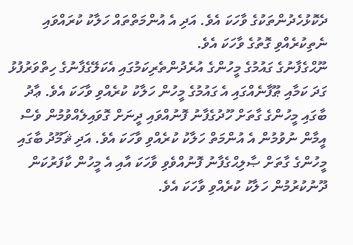ދެކޮޅުހެދުންތަކުގެ ވާހަކަ އެވެ. އަދި އެ އުންމަތްތައް ހަލާކު ކުރައްވައި ނެތިކުރެއްވި ގޮތުގެ ވާހަކަ އެވެ.
ނޫޙްގެފާނުގެ ގައުމުގެ މީހުންގެ އުރެދުންތެރިކަމުގައި އެކަލޭގެފާނުގެ ހިތްވަރުފުޅު ގަދަ ކަމާއި ޠޫފާނެއްގައި އެ ގައުމުގެ މީހުން ހަލާކު ކުރެއްވި ވާހަކަ އެވެ. ޢާދު ބާގައި މީހުންގެ ގާތަށް ހޫދުގެފާނު ފޮނުއްވައި ދީނަށް ގޮވައިލެއްވުމުން ވެސް އީމާން ނުވުމުން އެ އުންމަތް ހަލާކު ކުރެއްވި ވާހަކަ އެވެ. އަދި ޘަމޫދު ބާގައި މީހުންގެ ގާތަށް ޞާލިޙްގެފާނު ފޮނުއްވެވި ވާހަކަ އާއި އެ މީހުން ކާފަރުކަން ދޫނުކުރުމުން ހަލާކު ކުރެއްވި ވާހަކަ އެވެ.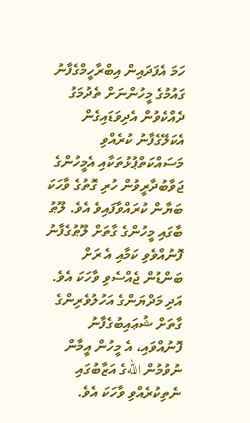ހަމަ އެފަދައިން އިބްރާހީމްގެފާނު ގައުމުގެ މީހުންނަށް ތެދުމަގު ދެއްކެވުން އެދިވަޑައިގެން އެކަލޭގެފާނު ކުރެއްވި މަސައްކަތްޕުޅުތަކާއި އެމީހުންގެ ޖަވާބުދާރީވުން ހުރި ގޮތުގެ ވާހަކަ ބަޔާން ކުރައްވާފައިވެ އެވެ. ލޫޠު ބާގައި މީހުންގެ ގާތަށް ލޫޠުގެފާނު ފޮނުއްވެވި ކަމާއި އެ ރަށް ބަންޑުން ޖެއްސެވި ވާހަކަ އެވެ. އަދި މަދްޔަންގެ އަހުލުވެރިންގެ ގާތަށް ޝުޢައިބުގެފާނު ފޮނުއްވައި، އެ މީހުން އީމާން ނުވުމުން اللهގެ އަޒާބުގައި ނެތިކުރެއްވި ވާހަކަ އެވެ.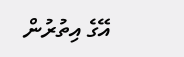އޭގެ އިތުރުން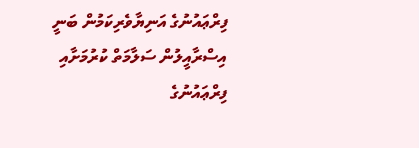ފިރްޢައުނުގެ އަނިޔާވެރިކަމުން ބަނީ އިސްރާއީލުން ސަލާމަތް ކުރުމަށާއި ފިރްޢައުނުގެ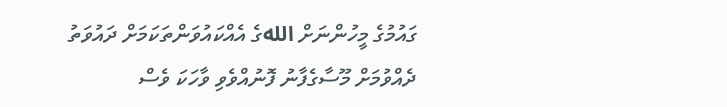ގައުމުގެ މީހުންނަށް اللهގެ އެއްކައުވަންތަކަމަށް ދައުވަތު ދެއްވުމަށް މޫސާގެފާނު ފޮނުއްވެވި ވާހަކަ ވެސް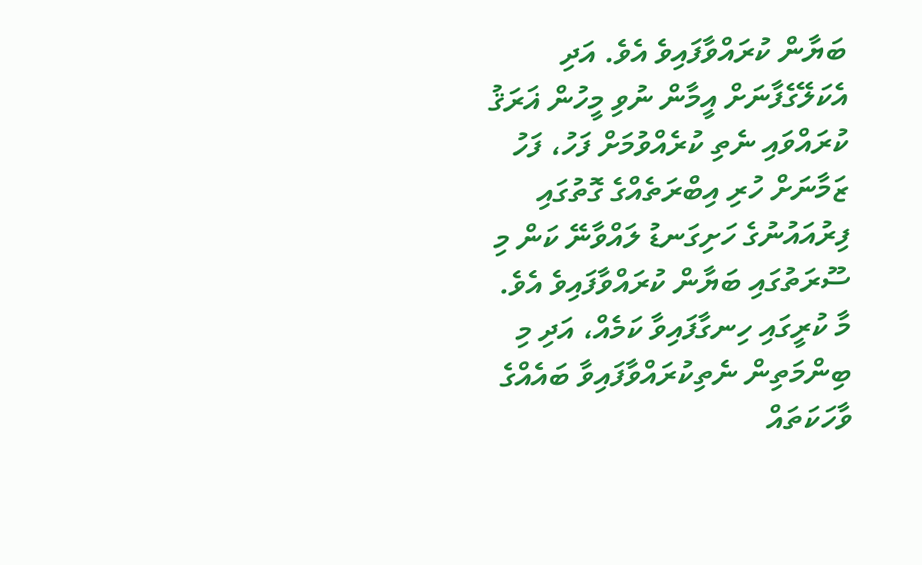ބަޔާން ކުރައްވާފައިވެ އެވެ. އަދި އެކަލޭގެފާނަށް އީމާން ނުވި މީހުން ޣަރަޤު ކުރައްވައި ނެތި ކުރެއްވުމަށް ފަހު، ފަހު ޒަމާނަށް ހުރި އިބްރަތެއްގެ ގޮތުގައި ފިރުއައުނުގެ ހަށިގަނޑު ލައްވާނޭ ކަން މި ސޫރަތުގައި ބަޔާން ކުރައްވާފައިވެ އެވެ.
މާ ކުރީގައި ހިނގާފައިވާ ކަމެއް، އަދި މި ބިންމަތިން ނެތިކުރައްވާފައިވާ ބައެއްގެ ވާހަކަތައް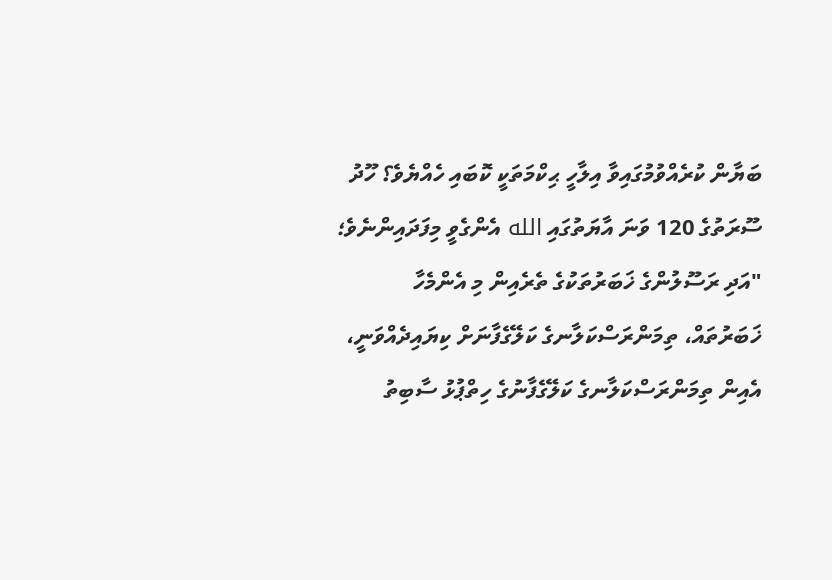ބަޔާން ކުރެއްވުމުގައިވާ އިލާހީ ޙިކްމަތަކީ ކޮބައި ހެއްޔެވެ؟ ހޫދު ސޫރަތުގެ 120 ވަނަ އާޔަތުގައި الله އެންގެވީ މިފަދައިންނެވެ؛ "އަދި ރަސޫލުންގެ ޚަބަރުތަކުގެ ތެރެއިން މި އެންމެހާ ޚަބަރުތައް، ތިމަންރަސްކަލާނގެ ކަލޭގެފާނަށް ކިޔައިދެއްވަނީ، އެއިން ތިމަންރަސްކަލާނގެ ކަލޭގެފާނުގެ ހިތްޕުޅު ސާބިތު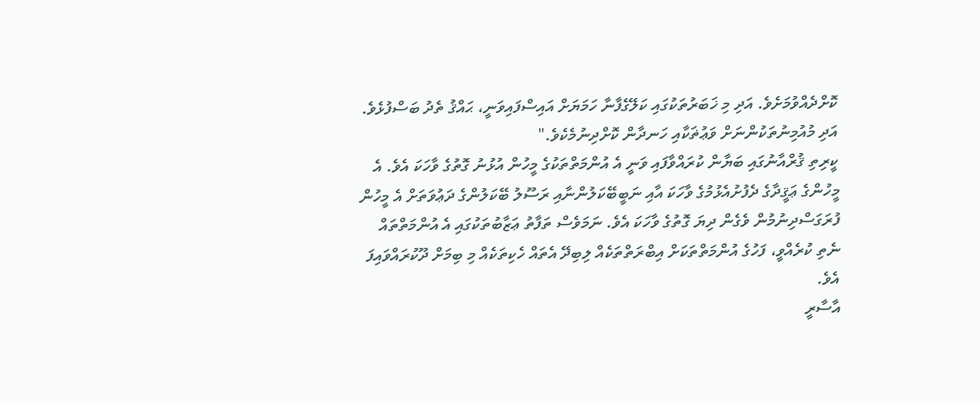ކޮށްދެއްވުމަށެވެ. އަދި މި ޚަބަރުތަކުގައި ކަލޭގެފާނާ ހަމަޔަށް އައިސްފައިވަނީ، ޙައްޤު ތެދު ބަސްފުޅެވެ. އަދި މުއުމިނުތަކުންނަށް ވަޢުޡަކާއި ހަނދާން ކޮށްދިނުމެކެވެ."
ކީރިތި ޤުރްއާނުގައި ބަޔާން ކުރައްވާފައި ވަނީ އެ އުންމަތްތަކުގެ މީހުން އުޅުނު ގޮތުގެ ވާހަކަ އެވެ. އެ މީހުންގެ ޢަޤީދާގެ ދެފުށުއެޅުމުގެ ވާހަކަ އާއި ނަބީބޭކަލުންނާއި ރަސޫލު ބޭކަލުންގެ ދަޢުވަތަށް އެ މީހުން ފުރަގަސްދިނުމުން ވެގެން ދިޔަ ގޮތުގެ ވާހަކަ އެވެ. ނަމަވެސް ތަފާތު ޢަޒާބުތަކުގައި އެ އުންމަތްތައް ނެތި ކުރެއްވީ، ފަހުގެ އުންމަތްތަކަށް އިބްރަތްތަކެއް ލިބިދޭ އެތައް ހެކިތަކެއް މި ބިމަށް ދޫކުރައްވައިފަ އެވެ.
އާސާރީ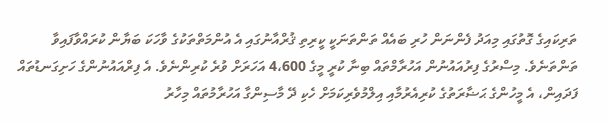ތަރިކައިގެ ގޮތުގައި މިއަދު ފެންނަން ހުރި ބައެއް ތަންތަނަކީ ކީރިތި ޤުރްއާނުގައި އެ އުންމަތްތަކުގެ ވާހަކަ ބަޔާން ކުރައްވާފައިވާ ތަންތަނެވެ. މިސްރުގެ ފިރުއައުނުން އަހުރާމްތައް ބިނާ ކުރީ މީގެ 4،600 އަހަރަށް ވުރެ ކުރިންނެވެ. އެ ފިރްއައުނުންގެ ހަށިގަނޑުތައް ފަދައިން، އެ މީހުންގެ ޙަޟާރަތުގެ ކުރިއެރުމާއި އިލްމުވެރިކަމަށް ހެކި ދޭ މާސިންގާ އަހުރާމުތައް މިހާރު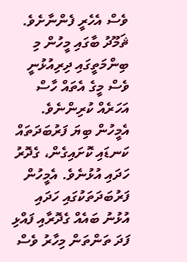ވެސް އެހެރީ ފެންނާށެވެ.
ޘަމޫދު ބާގައި މީހުން މި ބިންމަތީގައި ދިރިއުޅުނީ ވެސް މީގެ އެތައް ހާސް އަހަރެއް ކުރިންނެވެ. އެމީހުން ބިޔަ ފަރުބަދަތައް ކަނޑައި ކޮށައިގެން، ގެދޮރު ހަދައި އުޅުނެވެ. އެމީހުން ފަރުބަދަތަކުގައި ހަދައި އުޅުނު ބައެއް ގެދޮރާއި ފައްޅި ފަދަ ތަންތަން މިހާރު ވެސް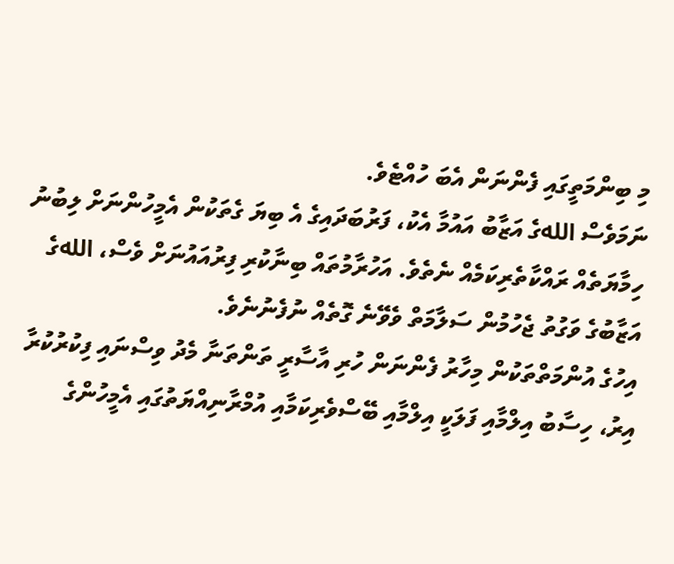މި ބިންމަތީގައި ފެންނަން އެބަ ހުއްޓެވެ.
ނަމަވެސް اللهގެ އަޒާބު އައުމާ އެކު، ފަރުބަދައިގެ އެ ބިޔަ ގެތަކުން އެމީހުންނަށް ލިބުނު ހިމާޔަތެއް ރައްކާތެރިކަމެއް ނެތެވެ. އަހުރާމުތައް ބިނާކުރި ފިރުއައުނަށް ވެސް، اللهގެ އަޒާބުގެ ވަގުތު ޖެހުމުން ސަލާމަތް ވެވޭނެ ގޮތެއް ނުފެނުނެވެ.
އިހުގެ އުންމަތްތަކުން މިހާރު ފެންނަން ހުރި އާސާރީ ތަންތަނާ މެދު ވިސްނައި ފިކުރުކުރާ އިރު، ހިސާބު އިލްމާއި ފަލަކީ އިލްމާއި ބޭސްވެރިކަމާއި އުމްރާނިއްޔަތުގައި އެމީހުންގެ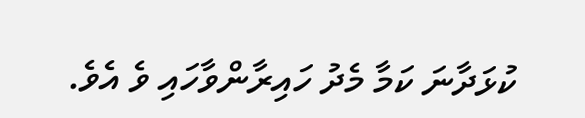ކުޅަދާނަ ކަމާ މެދު ހައިރާންވާހައި ވެ އެވެ.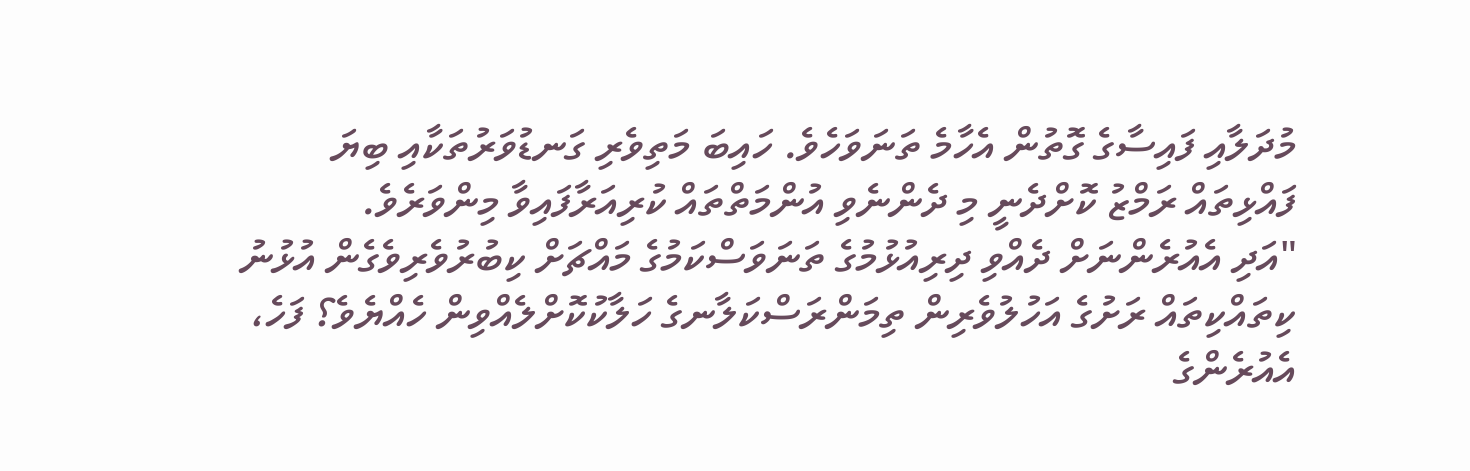މުދަލާއި ފައިސާގެ ގޮތުން އެހާމެ ތަނަވަހެވެ. ހައިބަ މަތިވެރި ގަނޑުވަރުތަކާއި ބިޔަ ފައްޅިތައް ރަމްޒު ކޮށްދެނީ މި ދެންނެވި އުންމަތްތައް ކުރިއަރާފައިވާ މިންވަރެވެ.
"އަދި އެއުރެންނަށް ދެއްވި ދިރިއުޅުމުގެ ތަނަވަސްކަމުގެ މައްޗަށް ކިބުރުވެރިވެގެން އުޅުނު ކިތައްކިތައް ރަށުގެ އަހުލުވެރިން ތިމަންރަސްކަލާނގެ ހަލާކުކޮށްލެއްވިން ހެއްޔެވެ؟ ފަހެ، އެއުރެންގެ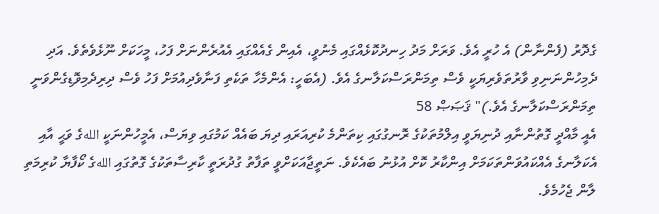ގެދޮރު (ފެންނާން) އެ ހުރީ އެވެ. ވަރަށް މަދު ހިނދުކޮޅެއްގައި މެނުވީ، އެއިން ގެއެއްގައި އެއުރެންނަށް ފަހު، މީހަކަށް ނޫޅެވެތެވެ. އަދި ދެމިހުންނަނިވި ވާރުތަވެރިޔަކީ ވެސް ތިމަންރަސްކަލާނގެ އެވެ. (އެބަހީ: އެންމެހާ ތަކެތި ފަނާވެދިއުމަށް ފަހު ވެސް ދިރިދެމިވޮޑިގެންވަނީ ތިމަންރަސްކަލާނގެ އެވެ.)" ޤަޞަޞް 58
އެއީ މާއްދީ ގޮތުންނާއި ދުނިޔަވީ އިލްމުތަކުގެ ރޮނގުގައި ކިތަންމެ ކުރިއަރައި ދިޔަ ބައެއް ކަމުގައި ވިޔަސް، އެމީހުންނަކީ اللهގެ ވަޙީ އާއި އެކަލާނގެ އެއްކައުވަންތަކަމަށް އިންކާރު ކޮށް އުޅުނު ބައެކެވެ. ނަތީޖާއަކަށްވީ ތަފާތު ގުދުރަތީ ކާރިސާތަކުގެ ގޮތުގައި اللهގެ ކޯފާޔާ ކުރިމަތި ލާން ޖެހުމެވެ.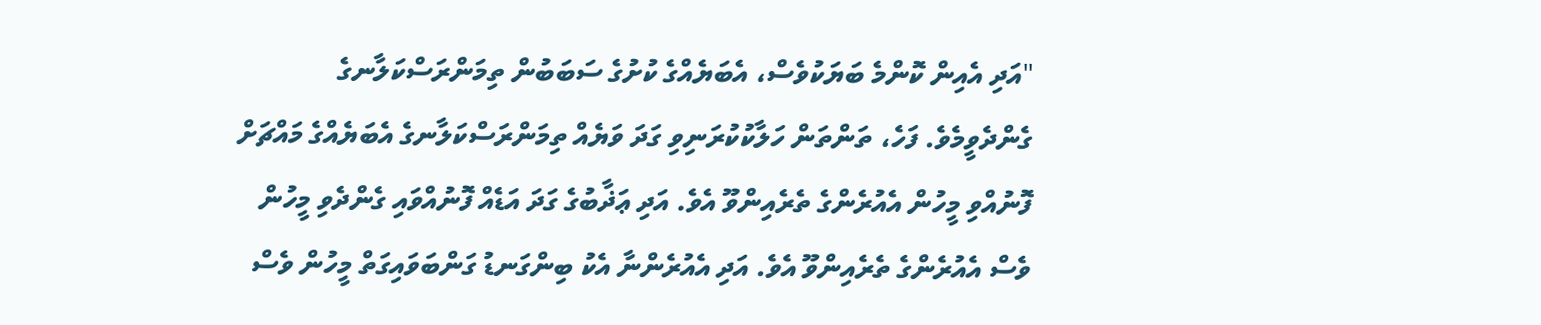"އަދި އެއިން ކޮންމެ ބަޔަކުވެސް، އެބަޔެއްގެ ކުށުގެ ސަބަބުން ތިމަންރަސްކަލާނގެ ގެންދެވީމެވެ. ފަހެ، ތަންތަން ހަލާކުކުރަނިވި ގަދަ ވަޔެއް ތިމަންރަސްކަލާނގެ އެބަޔެއްގެ މައްޗަށް ފޮނުއްވި މީހުން އެއުރެންގެ ތެރެއިންވޫ އެވެ. އަދި ޢަޛާބުގެ ގަދަ އަޑެއް ފޮނުއްވައި ގެންދެވި މީހުން ވެސް އެއުރެންގެ ތެރެއިންވޫ އެވެ. އަދި އެއުރެންނާ އެކު ބިންގަނޑު ގަންބަވައިގަތް މީހުން ވެސް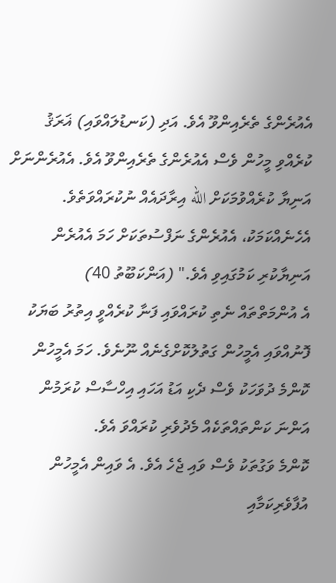އެއުރެންގެ ތެރެއިންވޫ އެވެ. އަދި (ކަނޑުލައްވައި) ޣަރަޤު ކުރެއްވި މީހުން ވެސް އެއުރެންގެ ތެރެއިންވޫ އެވެ. އެއުރެންނަށް އަނިޔާ ކުރެއްވުމަކަށް الله އިރާދައެއް ނުކުރައްވަތެވެ. އެހެނެއްކަމަކު، އެއުރެންގެ ނަފްސުތަކަށް ހަމަ އެއުރެން އަނިޔާކުރި ކަމުގައިވި އެވެ." (އަންކަބޫތު 40)
އެ އުންމަތްތައް ނެތި ކުރައްވައި ފަނާ ކުރެއްވީ އިތުރު ބަޔަކު ފޮނުއްވައި އެމީހުން ގަތުލުކޮށްގެނެއް ނޫނެވެ. ހަމަ އެމީހުން ކޮންމެ ދުވަހަކު ވެސް ދެކި އަޑު އަހައި އިހްސާސް ކުރަމުން އަންނަ ކަންތައްތަކެއް މެދުވެރި ކުރައްވަ އެވެ.
ކޮންމެ ވަގުތަކު ވެސް ވައި ޖެހެ އެވެ. އެ ވައިން އެމީހުން އުފާވެރިކަމާއި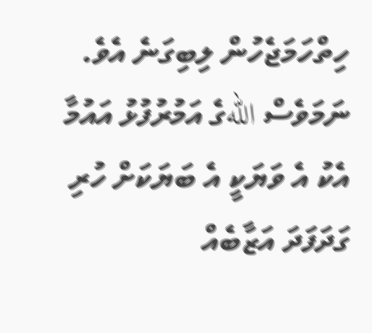ހިތްހަމަޖެހުން ލިބިގަނެ އެވެ. ނަމަވެސް اللهގެ އަމުރުފުޅު އައުމާ އެކު އެ ވަޔަކީ އެ ބަޔަކަށް ހުރި ގަދަފަދަ އަޒާބެއް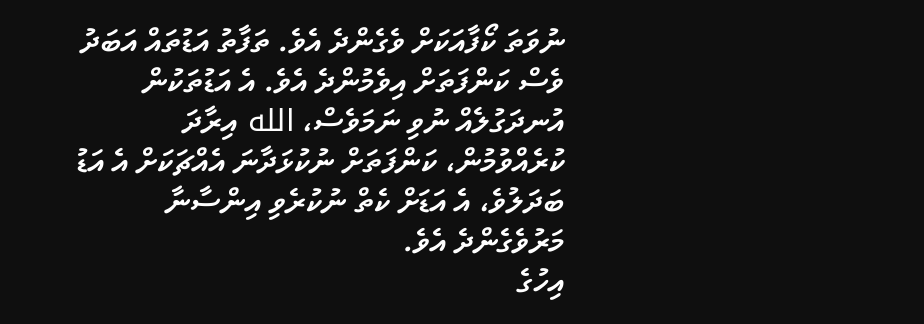ނުވަތަ ކޯފާއަކަށް ވެގެންދެ އެވެ. ތަފާތު އަޑުތައް އަބަދު ވެސް ކަންފަތަށް އިވެމުންދެ އެވެ. އެ އަޑުތަކުން އުނދަގުލެއް ނުވި ނަމަވެސް، الله އިރާދަ ކުރެއްވުމުން، ކަންފަތަށް ނުކުޅަދާނަ އެއްޗަކަށް އެ އަޑު ބަދަލުވެ، އެ އަޑަށް ކެތް ނުކުރެވި އިންސާނާ މަރުވެގެންދެ އެވެ.
އިހުގެ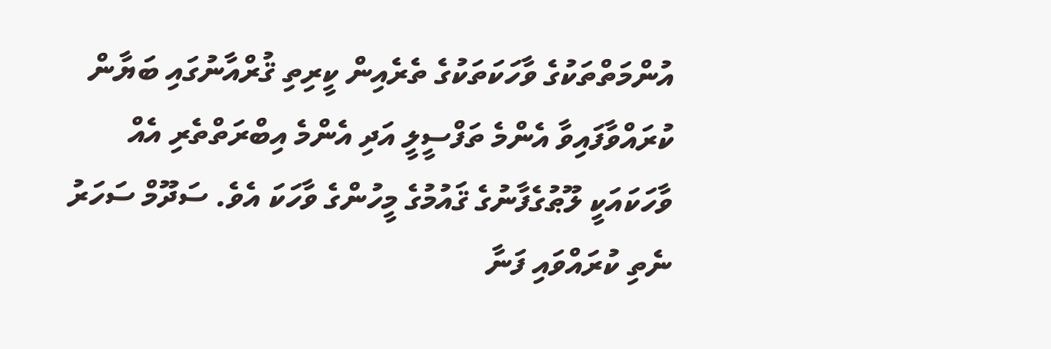އުންމަތްތަކުގެ ވާހަކަތަކުގެ ތެރެއިން ކީރިތި ޤުރްއާނުގައި ބަޔާން ކުރައްވާފައިވާ އެންމެ ތަފްސީލީ އަދި އެންމެ އިބްރަތްތެރި އެއް ވާހަކައަކީ ލޫޠުގެފާނުގެ ޤައުމުގެ މީހުންގެ ވާހަކަ އެވެ. ސަދޫމް ސަހަރު ނެތި ކުރައްވައި ފަނާ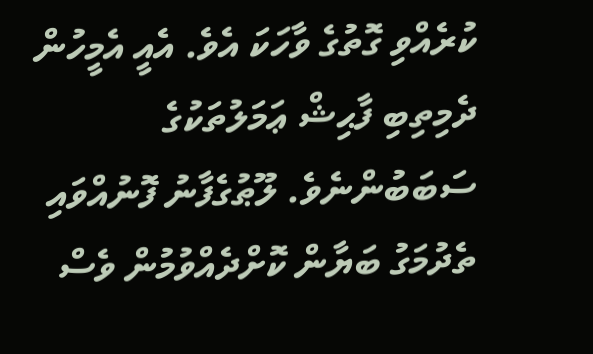ކުރެއްވި ގޮތުގެ ވާހަކަ އެވެ. އެއީ އެމީހުން ދެމިތިބި ފާޙިޝް ޢަމަލުތަކުގެ ސަބަބުންނެވެ. ލޫޠުގެފާނު ފޮނުއްވައި ތެދުމަގު ބަޔާން ކޮށްދެއްވުމުން ވެސް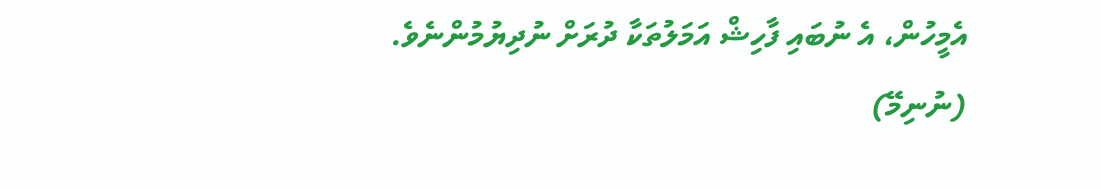އެމީހުން، އެ ނުބައި ފާހިޝް އަމަލުތަކާ ދުރަށް ނުދިޔުމުންނެވެ.
(ނުނިމޭ)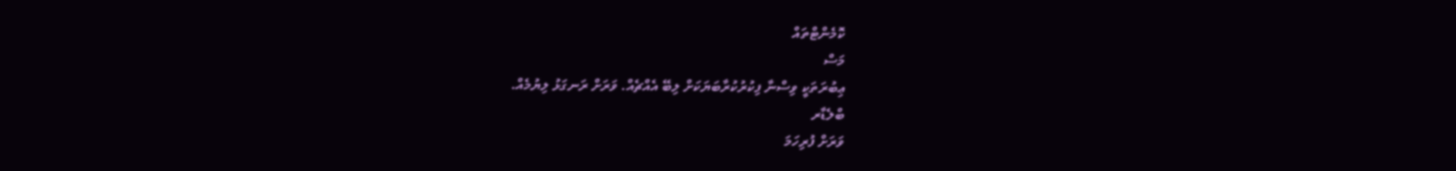ކޮމެންޓްތައް
މަސް
ޢިބުރަތަކީ ވިސްނާ ފިކުރުކުރާބަޔަކަށް ލިބޭ އެއްޗެއް. ވަރަށް ރަނގަޅު ލިޔުމެއް.
ބްލެޑާރ
ވަރަށް ފުރިހަމަ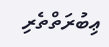ޢިބުރަތްތެރި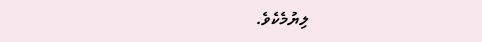ލިޔުމެކެވެ.